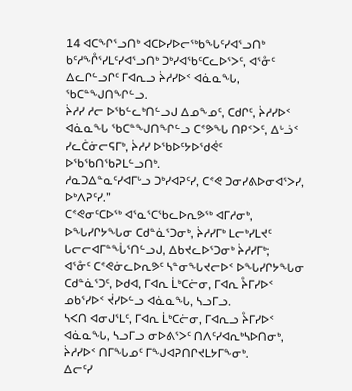14 ᐊᑕᖏᕐᓗᑎᒃ ᐊᑕᐅᓯᐅᓕᖅᑲᖓᑦᓯᐊᕐᓗᑎᒃ ᑲᑦᓱᖕᒊᕐᓯᒪᑦᓯᐊᕐᓗᑎᒃ ᑐᒃᓯᐊᖃᑦᑕᓚᐅᕐᐳᑦ, ᐊᕐᓁᑦ ᐃᓚᒋᓪᓗᒋᑦ ᒥᐊᕆᓗ ᔩᓱᓯᐅᑉ ᐊᓈᓇᖓ, ᖃᑕᓐᖑᑎᖏᓪᓗ.
ᔩᓱᓯ ᓱᓕ ᐅᖃᓪᓚᒃᑎᓪᓗᒍ ᐃᓄᖕᓄᑦ, ᑕᑯᒋᑦ, ᔩᓱᓯᐅᑉ ᐊᓈᓇᖓ ᖃᑕᓐᖑᑎᖏᓪᓗ ᑕᕝᕗᖓ ᑎᑭᑉᐳᑦ, ᐃᒡᓘᑉ ᓯᓚᑖᓃᓕᕋᒥᒃ, ᔩᓱᓯ ᐅᖃᐅᑦᔭᐅᖁᕚᑦ ᐅᖃᖃᑎᖃᕈᒪᓪᓗᑎᒃ.
ᓱᓇᑐᐃᓐᓇᑦᓯᐊᒥᒡᓗ ᑐᒃᓯᐊᕈᑦᓯ, ᑕᕝᕙ ᑐᓂᓯᕕᐅᓂᐊᕐᐳᓯ, ᐅᒃᐱᕈᑦᓯ.”
ᑕᕝᕙᓂᑦᑕᐅᖅ ᐊᕐᓇᕐᑕᖃᓚᐅᕆᕗᖅ ᐊᒥᓱᓂᒃ, ᐅᖓᓯᒋᔭᖓᓂ ᑕᑯᓐᓈᕐᑐᓂᒃ, ᔩᓱᓯᒥᒃ ᒪᓕᒃᓯᒪᔪᑦ ᒐᓕᓕᐊᒥᓐᖔᕐᑎᓪᓗᒍ, ᐃᑲᔪᓚᐅᕐᑐᓂᒃ ᔩᓱᓯᒥᒃ;
ᐊᕐᓁᑦ ᑕᕝᕙᓃᓚᐅᕆᕗᑦ ᓴᓐᓂᖓᔪᓕᐅᑉ ᐅᖓᓯᒋᔭᖓᓂ ᑕᑯᓐᓈᕐᑐᑦ, ᐅᑯᐊ, ᒥᐊᕆ ᒫᒃᑕᓖᓂ, ᒥᐊᕆ ᔧᒥᓯᐅᑉ ᓄᑲᕐᓯᐅᑉ ᔫᓯᐅᓪᓗ ᐊᓈᓇᖓ, ᓴᓗᒥᓗ.
ᓴᐸᑎ ᐊᓂᒍᕐᒪᑦ, ᒥᐊᕆ ᒫᒃᑕᓖᓂ, ᒥᐊᕆᓗ ᔧᒥᓯᐅᑉ ᐊᓈᓇᖓ, ᓴᓗᒥᓗ ᓂᐅᕕᕐᐳᑦ ᑎᐱᑦᓯᐊᕆᒃᓴᐅᑎᓂᒃ, ᔩᓱᓯᐅᑉ ᑎᒥᖓᓄᑦ ᒥᖑᐊᕈᑎᒋᔪᒪᔭᒥᖕᓂᒃ.
ᐃᓕᑦᓯ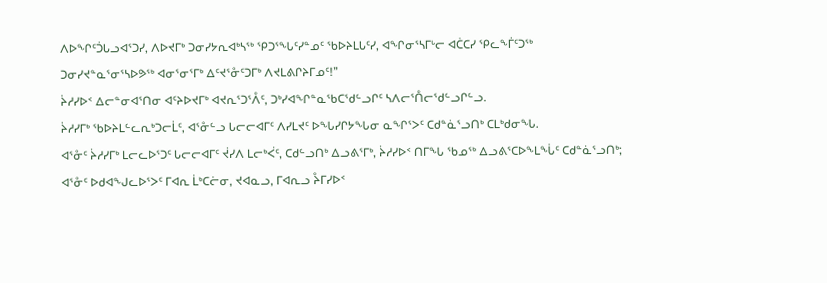ᐱᐅᖏᑦᑑᒐᓗᐊᕐᑐᓯ, ᐱᐅᔪᒥᒃ ᑐᓂᓯᔭᕆᐊᒃᓴᖅ ᕿᑐᕐᖓᑦᓯᓐᓄᑦ ᖃᐅᔨᒪᒐᑦᓯ, ᐊᖏᓂᕐᓴᒥᒡᓕ ᐊᑖᑕᓯ ᕿᓚᖕᒦᑦᑐᖅ ᑐᓂᓯᔪᓐᓇᕐᓂᕐᓴᐅᕗᖅ ᐊᓂᕐᓂᕐᒥᒃ ᐃᑦᔪᕐᓁᑦᑐᒥᒃ ᐱᔪᒪᕕᒋᔨᒥᓄᑦ!”
ᔩᓱᓯᐅᑉ ᐃᓕᓐᓂᐊᕐᑎᓂ ᐊᑦᔨᐅᔪᒥᒃ ᐊᔪᕆᕐᑐᕐᐰᑦ, ᑐᒃᓯᐊᖏᓐᓇᖃᑕᖁᓪᓗᒋᑦ ᓴᐱᓕᕐᑍᓕᖁᓪᓗᒋᓪᓗ.
ᔩᓱᓯᒥᒃ ᖃᐅᔨᒪᓪᓚᕆᒃᑐᓕᒫᑦ, ᐊᕐᓁᓪᓗ ᒐᓕᓕᐊᒥᑦ ᐱᓯᒪᔪᑦ ᐅᖓᓯᒋᔭᖓᓂ ᓇᖏᕐᐳᑦ ᑕᑯᓐᓈᕐᓗᑎᒃ ᑕᒪᒃᑯᓂᖓ.
ᐊᕐᓁᑦ ᔩᓱᓯᒥᒃ ᒪᓕᓚᐅᕐᑐᑦ ᒐᓕᓕᐊᒥᑦ ᔫᓯᐱ ᒪᓕᒃᐹᑦ, ᑕᑯᓪᓗᑎᒃ ᐃᓗᕕᕐᒥᒃ, ᔩᓱᓯᐅᑉ ᑎᒥᖓ ᖃᓄᖅ ᐃᓗᕕᕐᑕᐅᖕᒪᖔᑦ ᑕᑯᓐᓈᕐᓗᑎᒃ;
ᐊᕐᓁᑦ ᐅᑯᐊᖑᓚᐅᕐᐳᑦ ᒥᐊᕆ ᒫᒃᑕᓖᓂ, ᔪᐊᓇᓗ, ᒥᐊᕆᓗ ᔧᒥᓯᐅᑉ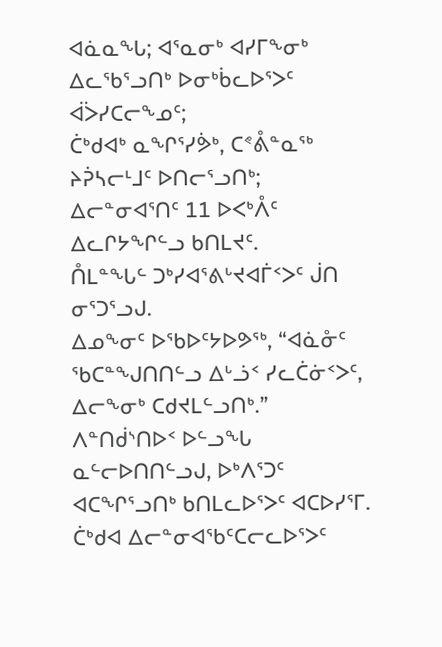ᐊᓈᓇᖓ; ᐊᕐᓇᓂᒃ ᐊᓯᒥᖕᓂᒃ ᐃᓚᖃᕐᓗᑎᒃ ᐅᓂᒃᑳᓚᐅᕐᐳᑦ ᐋᐴᓯᑕᓕᖕᓄᑦ;
ᑖᒃᑯᐊᒃ ᓇᖏᕐᓯᕘᒃ, ᑕᕝᕔᓐᓇᖅ ᔨᕉᓴᓕᒻᒧᑦ ᐅᑎᓕᕐᓗᑎᒃ; ᐃᓕᓐᓂᐊᕐᑎᑦ 11 ᐅᐸᒃᐰᑦ ᐃᓚᒋᔭᖏᓪᓗ ᑲᑎᒪᔪᑦ.
ᑍᒪᓐᖓᓪ ᑐᒃᓯᐊᕐᕕᒡᔪᐊᒦᑉᐳᑦ ᒎᑎ ᓂᕐᑐᕐᓗᒍ.
ᐃᓄᖕᓂᑦ ᐅᖃᐅᑦᔭᐅᕗᖅ, “ᐊᓈᓁᑦ ᖃᑕᓐᖑᑎᑎᓪᓗ ᐃᒡᓘᑉ ᓯᓚᑖᓃᑉᐳᑦ, ᐃᓕᖕᓂᒃ ᑕᑯᔪᒪᓪᓗᑎᒃ.”
ᐱᓐᑎᑰᔅᑎᐅᑉ ᐅᓪᓗᖓ ᓇᓪᓕᐅᑎᑎᓪᓗᒍ, ᐅᒃᐱᕐᑐᑦ ᐊᑕᖏᕐᓗᑎᒃ ᑲᑎᒪᓚᐅᕐᐳᑦ ᐊᑕᐅᓯᕐᒥ.
ᑖᒃᑯᐊ ᐃᓕᓐᓂᐊᖃᑦᑕᓕᓚᐅᕐᐳᑦ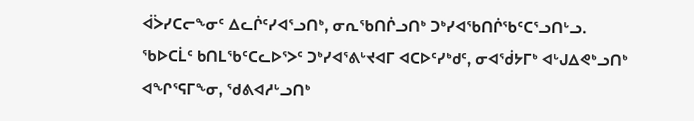ᐋᐴᓯᑕᓕᖕᓂᑦ ᐃᓚᒌᑦᓯᐊᕐᓗᑎᒃ, ᓂᕆᖃᑎᒌᓗᑎᒃ ᑐᒃᓯᐊᖃᑎᒌᖃᑦᑕᕐᓗᑎᒡᓗ.
ᖃᐅᑕᒫᑦ ᑲᑎᒪᖃᑦᑕᓚᐅᕐᐳᑦ ᑐᒃᓯᐊᕐᕕᒡᔪᐊᒥ ᐊᑕᐅᑦᓯᒃᑯᑦ, ᓂᐊᖂᔭᒥᒃ ᐊᒡᒍᐃᕙᒃᓗᑎᒃ ᐊᖏᕐᕋᒥᖕᓂ, ᖁᕕᐊᓱᒡᓗᑎᒃ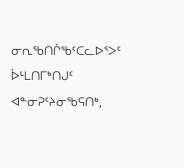ᓂᕆᖃᑎᒌᖃᑦᑕᓚᐅᕐᐳᑦ ᐆᒻᒪᑎᒥᒃᑎᒍᑦ ᐊᓐᓂᕈᑦᔨᓂᖃᕋᑎᒃ,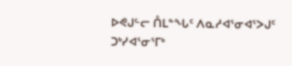ᐅᕙᒍᓪᓕ ᑍᒪᓐᖓᑦ ᐱᓇᓱᐊᕐᓂᐊᕐᐳᒍᑦ ᑐᒃᓯᐊᕐᓂᕐᒥᒃ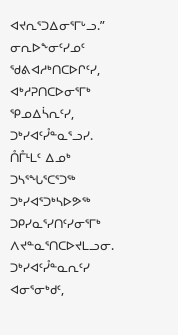ᐊᔪᕆᕐᑐᐃᓂᕐᒥᒡᓗ.”
ᓂᕆᐅᖕᓂᑦᓯᓄᑦ ᖁᕕᐊᓱᒃᑎᑕᐅᒋᑦᓯ, ᐊᒃᓱᕈᑎᑕᐅᓂᕐᒥᒃ ᕿᓄᐃᓵᕆᑦᓯ, ᑐᒃᓯᐊᑦᓮᓐᓇᕐᓗᓯ.
ᑍᒤᒻᒪᑦ ᐃᓄᒃ ᑐᓴᕐᖓᕐᑕᕐᑐᖅ ᑐᒃᓯᐊᕐᑐᒃᓴᐅᕗᖅ ᑐᑭᓯᓇᕐᓯᑎᑦᓯᓂᕐᒥᒃ ᐱᔪᓐᓇᕐᑎᑕᐅᔪᒪᓗᓂ.
ᑐᒃᓯᐊᑦᓮᓐᓇᕆᑦᓯ ᐊᓂᕐᓂᒃᑯᑦ,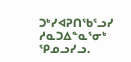ᑐᒃᓯᐊᕈᑎᖃᕐᓗᓯ ᓱᓇᑐᐃᓐᓇᕐᓂᒃ ᕿᓄᓗᓯᓗ.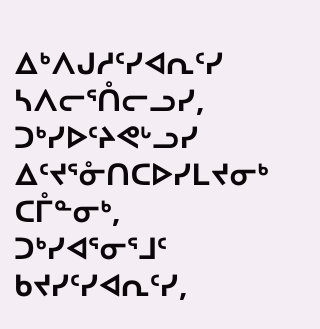ᐃᒃᐱᒍᓱᑦᓯᐊᕆᑦᓯ ᓴᐱᓕᕐᑍᓕᓗᓯ, ᑐᒃᓯᐅᑦᔨᕙᒡᓗᓯ ᐃᑦᔪᕐᓁᑎᑕᐅᓯᒪᔪᓂᒃ ᑕᒤᓐᓂᒃ,
ᑐᒃᓯᐊᕐᓂᕐᒧᑦ ᑲᔪᓯᑦᓯᐊᕆᑦᓯ,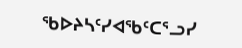ᖃᐅᔨᓴᑦᓯᐊᖃᑦᑕᕐᓗᓯ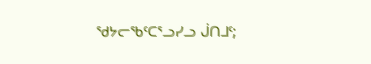ᖁᔭᓕᖃᑦᑕᕐᓗᓯᓗ ᒎᑎᒧᑦ;